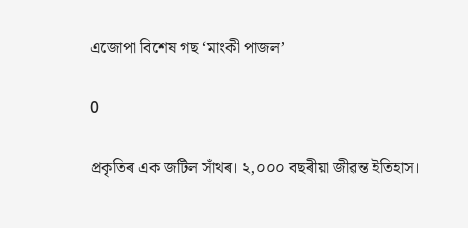এজোপা বিশেষ গছ ‘মাংকী পাজল’

0

প্ৰকৃতিৰ এক জটিল সাঁথৰ। ২,০০০ বছৰীয়া জীৱন্ত ইতিহাস।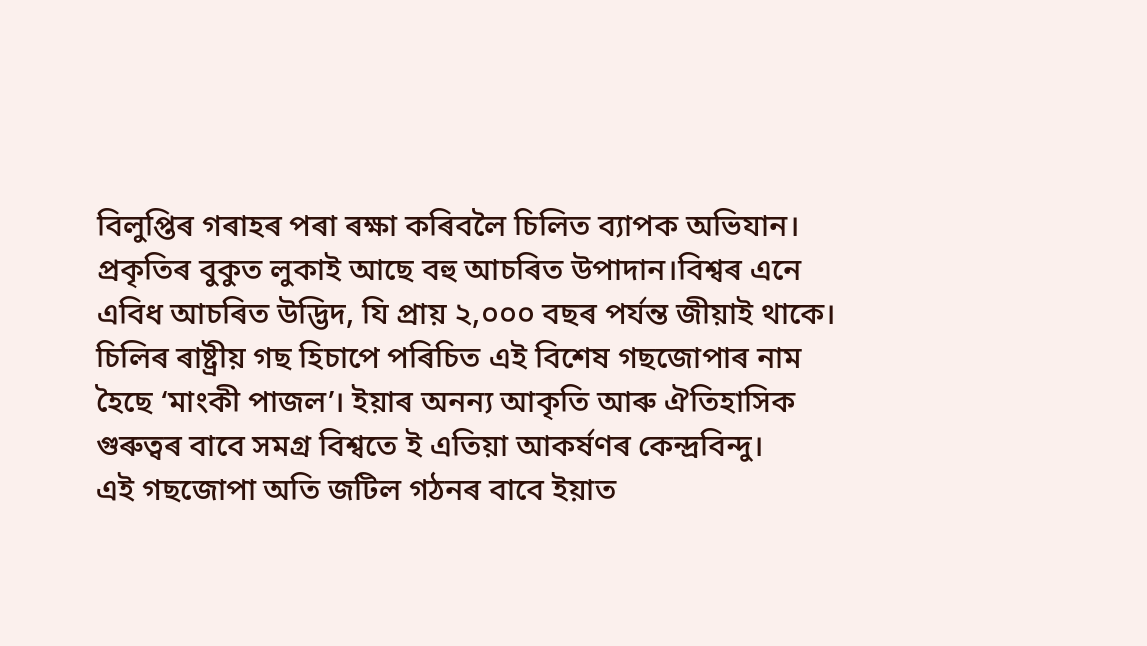বিলুপ্তিৰ গৰাহৰ পৰা ৰক্ষা কৰিবলৈ চিলিত ব্যাপক অভিযান।
প্ৰকৃতিৰ বুকুত লুকাই আছে বহু আচৰিত উপাদান।বিশ্বৰ এনে এবিধ আচৰিত উদ্ভিদ, যি প্ৰায় ২,০০০ বছৰ পৰ্যন্ত জীয়াই থাকে। চিলিৰ ৰাষ্ট্ৰীয় গছ হিচাপে পৰিচিত এই বিশেষ গছজোপাৰ নাম হৈছে ‘মাংকী পাজল’। ইয়াৰ অনন্য আকৃতি আৰু ঐতিহাসিক গুৰুত্বৰ বাবে সমগ্ৰ বিশ্বতে ই এতিয়া আকৰ্ষণৰ কেন্দ্ৰবিন্দু।
এই গছজোপা অতি জটিল গঠনৰ বাবে ইয়াত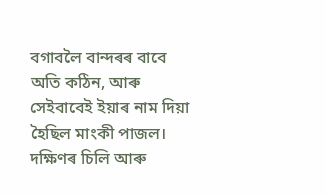বগাবলৈ বান্দৰৰ বাবে অতি কঠিন, আৰু সেইবাবেই ইয়াৰ নাম দিয়া হৈছিল মাংকী পাজল। দক্ষিণৰ চিলি আৰু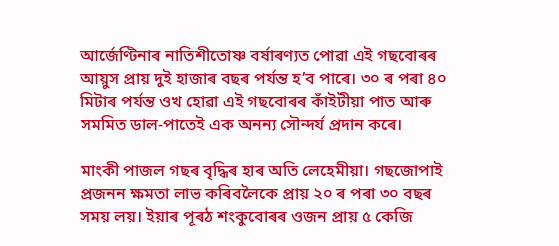আৰ্জেণ্টিনাৰ নাতিশীতোষ্ণ বৰ্ষাৰণ্যত পোৱা এই গছবোৰৰ আয়ুস প্ৰায় দুই হাজাৰ বছৰ পৰ্যন্ত হ’ব পাৰে। ৩০ ৰ পৰা ৪০ মিটাৰ পৰ্যন্ত ওখ হোৱা এই গছবোৰৰ কাঁইটীয়া পাত আৰু সমমিত ডাল-পাতেই এক অনন্য সৌন্দৰ্য প্ৰদান কৰে।

মাংকী পাজল গছৰ বৃদ্ধিৰ হাৰ অতি লেহেমীয়া। গছজোপাই প্ৰজনন ক্ষমতা লাভ কৰিবলৈকে প্ৰায় ২০ ৰ পৰা ৩০ বছৰ সময় লয়। ইয়াৰ পূৰঠ শংকুবোৰৰ ওজন প্ৰায় ৫ কেজি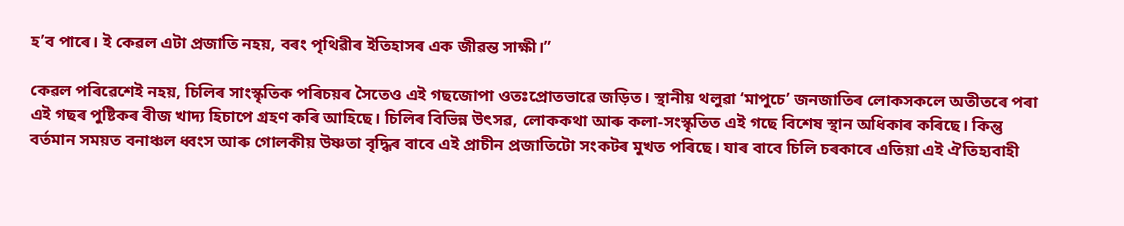হ’ব পাৰে। ই কেৱল এটা প্ৰজাতি নহয়, বৰং পৃথিৱীৰ ইতিহাসৰ এক জীৱন্ত সাক্ষী।”

কেৱল পৰিৱেশেই নহয়, চিলিৰ সাংস্কৃতিক পৰিচয়ৰ সৈতেও এই গছজোপা ওতঃপ্ৰোতভাৱে জড়িত। স্থানীয় থলুৱা ‘মাপুচে’ জনজাতিৰ লোকসকলে অতীতৰে পৰা এই গছৰ পুষ্টিকৰ বীজ খাদ্য হিচাপে গ্ৰহণ কৰি আহিছে। চিলিৰ বিভিন্ন উৎসৱ, লোককথা আৰু কলা-সংস্কৃতিত এই গছে বিশেষ স্থান অধিকাৰ কৰিছে। কিন্তু বৰ্তমান সময়ত বনাঞ্চল ধ্বংস আৰু গোলকীয় উষ্ণতা বৃদ্ধিৰ বাবে এই প্ৰাচীন প্ৰজাতিটো সংকটৰ মুখত পৰিছে। যাৰ বাবে চিলি চৰকাৰে এতিয়া এই ঐতিহ্যবাহী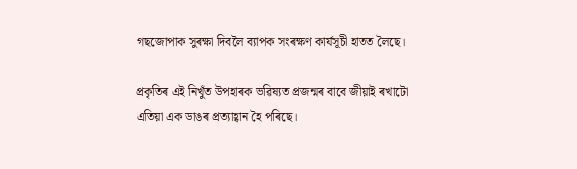গছজোপাক সুৰক্ষা দিবলৈ ব্যাপক সংৰক্ষণ কাৰ্যসূচী হাতত লৈছে।

প্ৰকৃতিৰ এই নিখুঁত উপহাৰক ভৱিষ্যত প্ৰজন্মৰ বাবে জীয়াই ৰখাটো এতিয়া এক ডাঙৰ প্ৰত্যাহ্বান হৈ পৰিছে।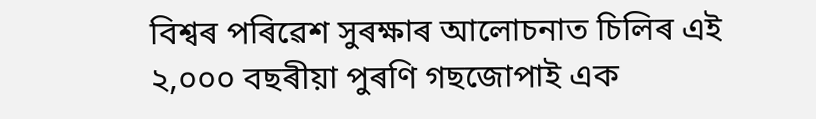বিশ্বৰ পৰিৱেশ সুৰক্ষাৰ আলোচনাত চিলিৰ এই ২,০০০ বছৰীয়া পুৰণি গছজোপাই এক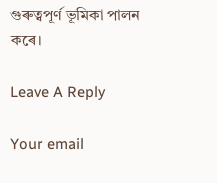গুৰুত্বপূৰ্ণ ভূমিকা পালন কৰে।

Leave A Reply

Your email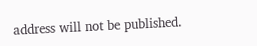address will not be published.